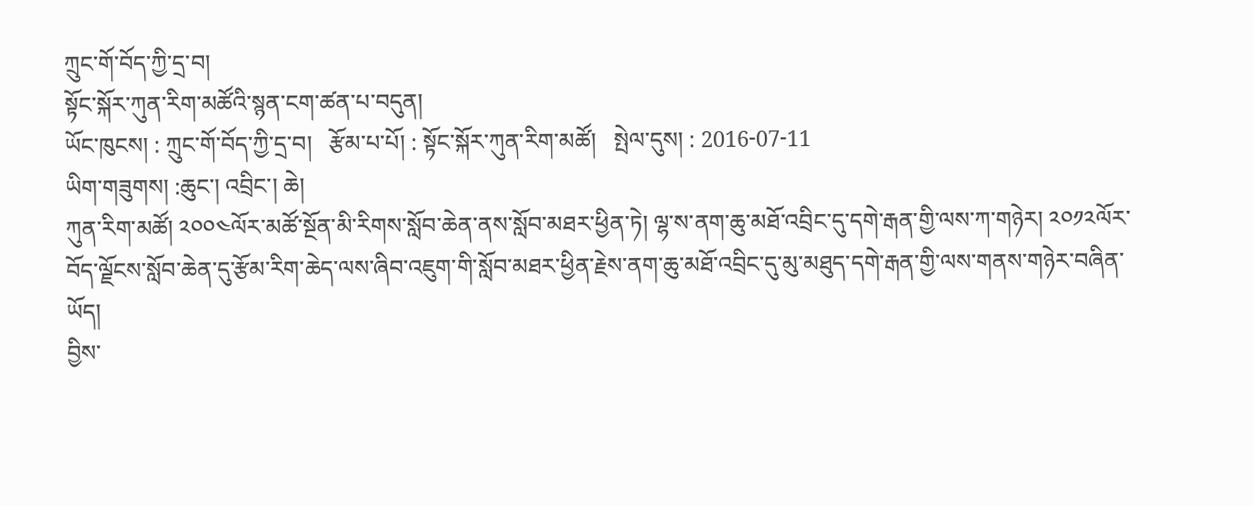ཀྲུང་གོ་བོད་ཀྱི་དྲ་བ།
སྟོང་སྐོར་ཀུན་རིག་མཚོའི་སྙན་ངག་ཚན་པ་བདུན།
ཡོང་ཁུངས། : ཀྲུང་གོ་བོད་ཀྱི་དྲ་བ།   རྩོམ་པ་པོ། : སྟོང་སྐོར་ཀུན་རིག་མཚོ།   སྤེལ་དུས། : 2016-07-11
ཡིག་གཟུགས། :ཆུང་། འབྲིང་། ཆེ།
ཀུན་རིག་མཚོ། ༢༠༠༤ལོར་མཚོ་སྔོན་མི་རིགས་སློབ་ཆེན་ནས་སློབ་མཐར་ཕྱིན་ཏེ། ལྷ་ས་ནག་ཆུ་མཐོ་འབྲིང་དུ་དགེ་རྒན་གྱི་ལས་ཀ་གཉེར། ༢༠༡༢ལོར་བོད་ལྗོངས་སློབ་ཆེན་དུ་རྩོམ་རིག་ཆེད་ལས་ཞིབ་འཇུག་གི་སློབ་མཐར་ཕྱིན་རྗེས་ནག་ཆུ་མཐོ་འབྲིང་དུ་མུ་མཐུད་དགེ་རྒན་གྱི་ལས་གནས་གཉེར་བཞིན་ཡོད།
བྱིས་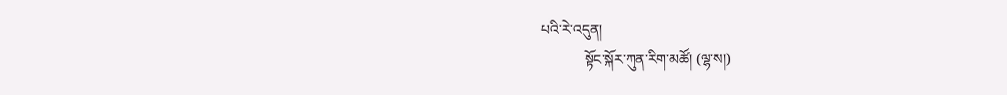པའི་རེ་འདུན།
            སྟོང་སྐོར་ཀུན་རིག་མཚོ། (ལྷ་ས།)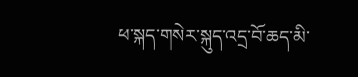ཕ་སྐད་གསེར་སྐུད་འདྲ་བོ་ཆད་མི་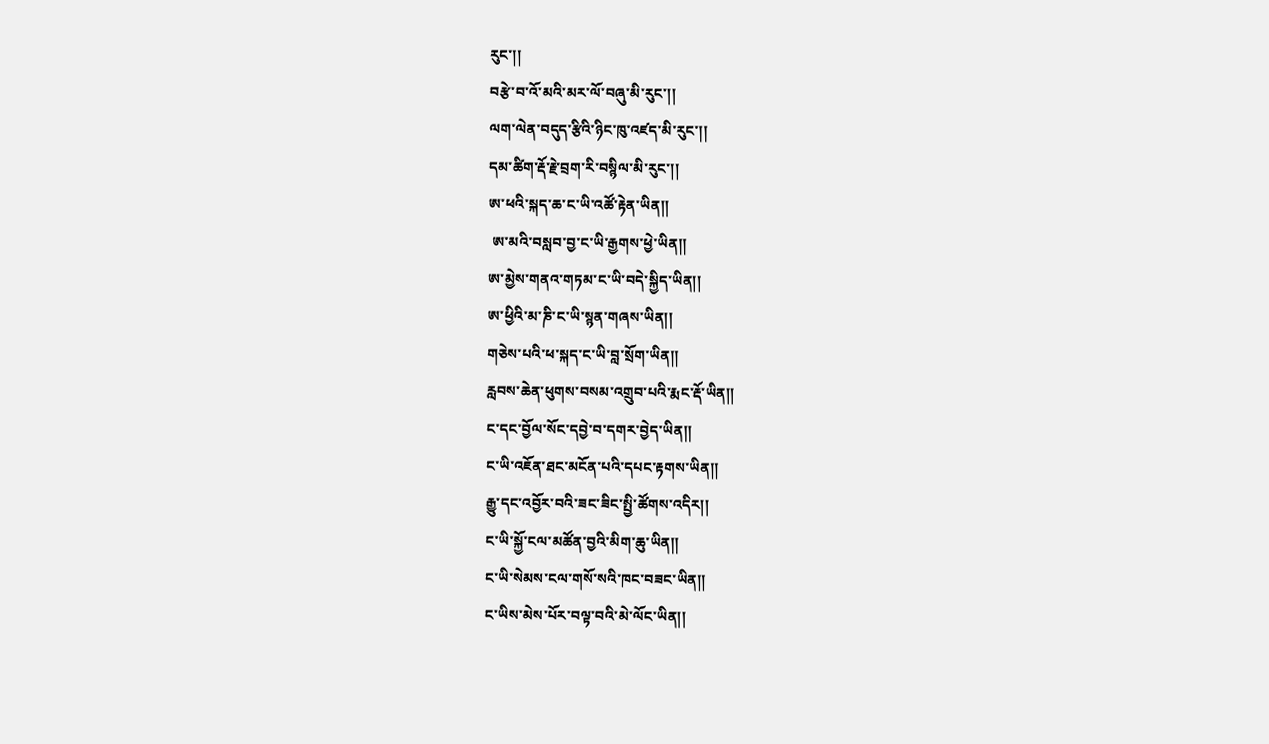རུང་།།
བརྩེ་བ་འོ་མའི་མར་ལོ་བཞུ་མི་རུང་།།
ལག་ལེན་བདུད་རྩིའི་ཉིང་ཁུ་འཛད་མི་རུང་།།
དམ་ཚིག་རྡོ་རྗེ་བྲག་རི་བསྙིལ་མི་རུང་།།
ཨ་ཕའི་སྐད་ཆ་ང་ཡི་འཚོ་རྟེན་ཡིན།།
 ཨ་མའི་བསླབ་བྱ་ང་ཡི་རྒྱགས་ཕྱེ་ཡིན།།
ཨ་མྱེས་གནའ་གཏམ་ང་ཡི་བདེ་སྐྱིད་ཡིན།།
ཨ་ཕྱིའི་མ་ཎི་ང་ཡི་སྙན་གཞས་ཡིན།།
གཅེས་པའི་ཕ་སྐད་ང་ཡི་བླ་སྲོག་ཡིན།།
རླབས་ཆེན་ཕུགས་བསམ་འགྲུབ་པའི་རྨང་རྡོ་ཡིན།།
ང་དང་བྱོལ་སོང་དབྱེ་བ་དགར་བྱེད་ཡིན།།
ང་ཡི་འཇོན་ཐང་མངོན་པའི་དཔང་རྟགས་ཡིན།།
རྒྱུ་དང་འབྱོར་བའི་ཟང་ཟིང་སྤྱི་ཚོགས་འདིར།།
ང་ཡི་སྐྱོ་ངལ་མཚོན་བྱའི་མིག་ཆུ་ཡིན།།
ང་ཡི་སེམས་ངལ་གསོ་སའི་ཁང་བཟང་ཡིན།།
ང་ཡིས་མེས་པོར་བལྟ་བའི་མེ་ལོང་ཡིན།།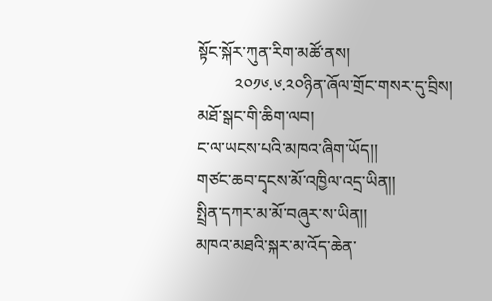སྟོང་སྐོར་ཀུན་རིག་མཚོ་ནས།
         ༢༠༡༦.༦.༢༠ཉིན་ཞོལ་གྲོང་གསར་དུ་བྲིས།
མཐོ་སྒང་གི་ཆིག་ལབ།
ང་ལ་ཡངས་པའི་མཁའ་ཞིག་ཡོད།།
གཙང་ཆབ་དྭངས་མོ་འཁྱིལ་འདྲ་ཡིན།།
སྤྲིན་དཀར་མ་མོ་བཞུར་ས་ཡིན།།
མཁའ་མཐའི་སྐར་མ་འོད་ཆེན་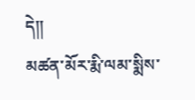དེ།།
མཚན་མོར་རྨི་ལམ་སྨིས་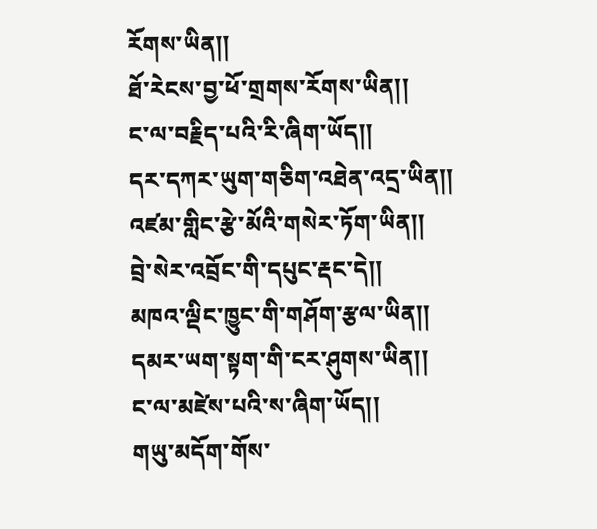རོགས་ཡིན།།
ཐོ་རེངས་བྱ་ཕོ་གྲགས་རོགས་ཡིན།།
ང་ལ་བརྗིད་པའི་རི་ཞིག་ཡོད།།
དར་དཀར་ཡུག་གཅིག་འཐེན་འདྲ་ཡིན།།
འཛམ་གླིང་རྩེ་མོའི་གསེར་ཏོག་ཡིན།།
བྲེ་སེར་འབྲོང་གི་དཔུང་རྡང་དེ།།
མཁའ་ལྡིང་ཁྱུང་གི་གཤོག་རྩལ་ཡིན།།
དམར་ཡག་སྟག་གི་ངར་ཤུགས་ཡིན།།
ང་ལ་མཛེས་པའི་ས་ཞིག་ཡོད།།
གཡུ་མདོག་གོས་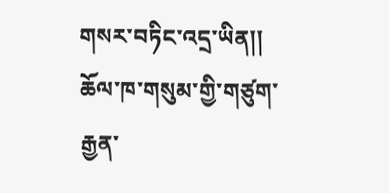གསར་བཏིང་འདྲ་ཡིན།།
ཆོལ་ཁ་གསུམ་གྱི་གཙུག་རྒྱན་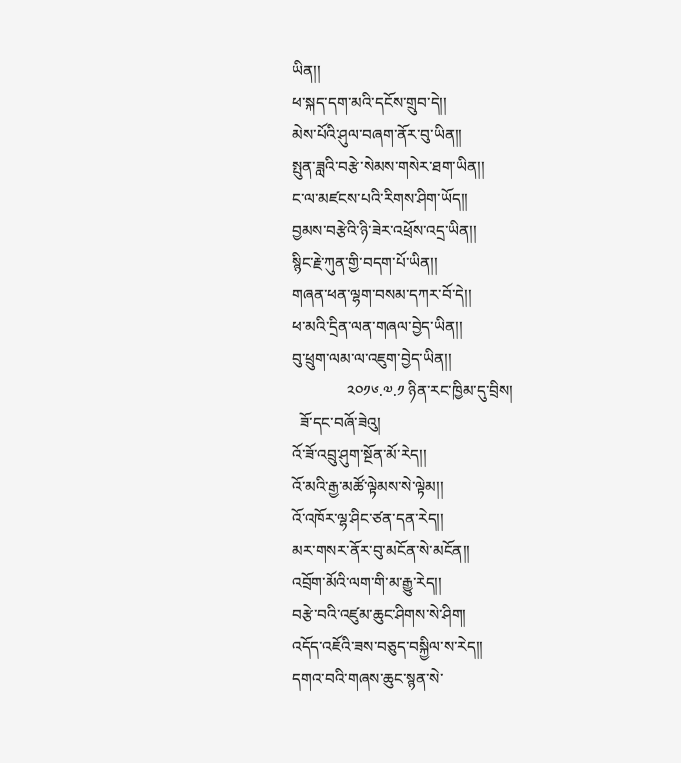ཡིན།།
ཕ་སྐད་དག་མའི་དངོས་གྲུབ་དེ།།
མེས་པོའི་ཤུལ་བཞག་ནོར་བུ་ཡིན།།
སྤུན་ཟླའི་བརྩེ་སེམས་གསེར་ཐག་ཡིན།།
ང་ལ་མཛངས་པའི་རིགས་ཤིག་ཡོད།།
བྱམས་བརྩེའི་ཉི་ཟེར་འཕྲོས་འདྲ་ཡིན།།
སྙིང་རྗེ་ཀུན་གྱི་བདག་པོ་ཡིན།།
གཞན་ཕན་ལྷག་བསམ་དཀར་བོ་དེ།།
ཕ་མའི་དྲིན་ལན་གཞལ་བྱེད་ཡིན།།
བུ་ཕྲུག་ལམ་ལ་འཇུག་བྱེད་ཡིན།།
              ༢༠༡༦.༧.༡ ཉིན་རང་ཁྱིམ་དུ་བྲིས།
  ཟོ་དང་བཞོ་ཟེའུ།
འོ་ཟོ་འབྲུ་ཤུག་སྔོན་མོ་རེད།།
འོ་མའི་རྒྱ་མཚོ་ལྟེམས་སེ་ལྟེམ།།
འོ་འཁོར་ལྷ་ཤིང་ཙན་དན་རེད།།
མར་གསར་ནོར་བུ་མངོན་སེ་མངོན།།
འབྲོག་མོའི་ལག་གི་མ་རྒྱུ་རེད།།
བརྩེ་བའི་འཛུམ་ཆུང་ཤིགས་སེ་ཤིག།
འདོད་འཇོའི་ཟས་བཅུད་བསྐྱིལ་ས་རེད།།
དགའ་བའི་གཞས་ཆུང་སྙན་སེ་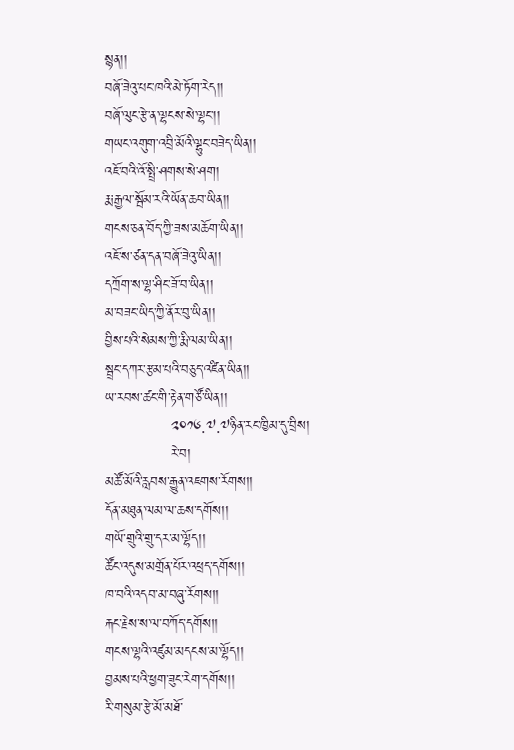སྙན།།
བཞོ་ཟེའུ་པང་ཁའི་མེ་ཏོག་རེད།།
བཞོ་ལུང་རྩེ་ན་ལྷངས་སེ་ལྷང་།།
གཡང་འགུག་འབྲི་མོའི་ལྷུང་བཟེད་ཡིན།།
འཇོ་བའི་འོ་སྤྲི་ཤགས་སེ་ཤག།
རྨ་རྒྱལ་སྦོམ་རའི་ཡོན་ཆབ་ཡིན།།
གངས་ཅན་བོད་ཀྱི་ཟས་མཆོག་ཡིན།།
འཇོ་ས་ཙན་དན་བཞོ་ཟེའུ་ཡིན།།
དཀྲོག་ས་ལྷ་ཤིང་ཟོ་བ་ཡིན།།
མ་བཟང་ཡིད་ཀྱི་ནོར་བུ་ཡིན།།
བྱིས་པའི་སེམས་ཀྱི་རྨི་ལམ་ཡིན།།
སྦྲང་དཀར་རྩམ་པའི་བཅུད་འཛིན་ཡིན།།
ཡ་རབས་ཚང་གི་རྟེན་གཙོ་ཡིན།།
              ༢༠༡༦.༧.༧ཉིན་རང་ཁྱིམ་དུ་བྲིས།
              རེ་བ།
མཚོ་མོའི་རླབས་རྒྱུན་འཇགས་རོགས།།
དོན་མཐུན་ལམ་ལ་ཆས་དགོས།།
གཡོ་གྲུའི་གྲུ་དར་མ་ལྷོད།།
ཚོང་འདུས་མགྲོན་པོར་འཕྲད་དགོས།།
ཁ་བའི་འདབ་མ་བཞུ་རོགས།།
རྐང་རྗེས་ས་ལ་བཀོད་དགོས།།
གངས་ལྷའི་འཛུམ་མདངས་མ་ལྷོད།།
བྱམས་པའི་ཕྱག་ཟུང་རེག་དགོས།།
རི་གསུམ་རྩེ་མོ་མཐོ་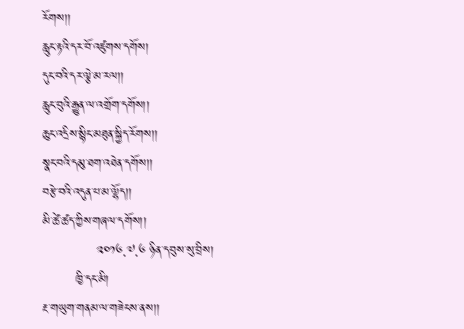རོགས།།
རླུང་རྟའི་དར་བོ་འཛུགས་དགོས།
དུང་བའི་དར་ལྕེ་མ་རལ།།
རླུང་བུའི་རྒྱུན་ལ་འགྲོག་དགོས།།
ཆུང་འདྲིས་སྙིང་མཐུན་སྐྱིད་རོགས།།
སྣང་བའི་དམུ་ཐག་འཐེན་དགོས།།
བརྩེ་བའི་འདུན་པ་མ་ལྷོད།།
མི་ཚེ་ཚད་ཀྱིས་གཞལ་དགོས།།
             ༢༠༡༦.༧.༦ ཉིན་དབུས་སུ་བྲིས།
        ཁྱི་དང་མི།
རྔ་གཡུག་གནམ་ལ་གཟེངས་ནས།།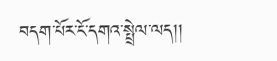བདག་པོར་ངོ་དགའ་སྤྲེལ་ལད།།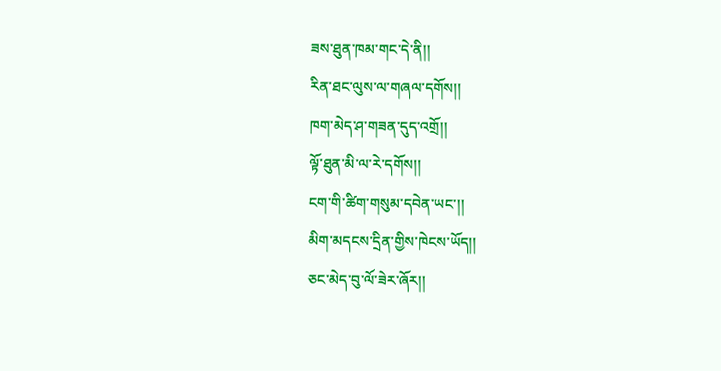ཟས་ཐུན་ཁམ་གང་དེ་ནི།།
རིན་ཐང་ལུས་ལ་གཞལ་དགོས།།
ཁག་མེད་ཤ་གཟན་དུད་འགྲོ།།
ལྟོ་ཐུན་མི་ལ་རེ་དགོས།།
ངག་གི་ཚིག་གསུམ་དབེན་ཡང་།།
མིག་མདངས་དྲིན་གྱིས་ཁེངས་ཡོད།།
ཅང་མེད་བུ་ལོ་ཟེར་ཞོར།།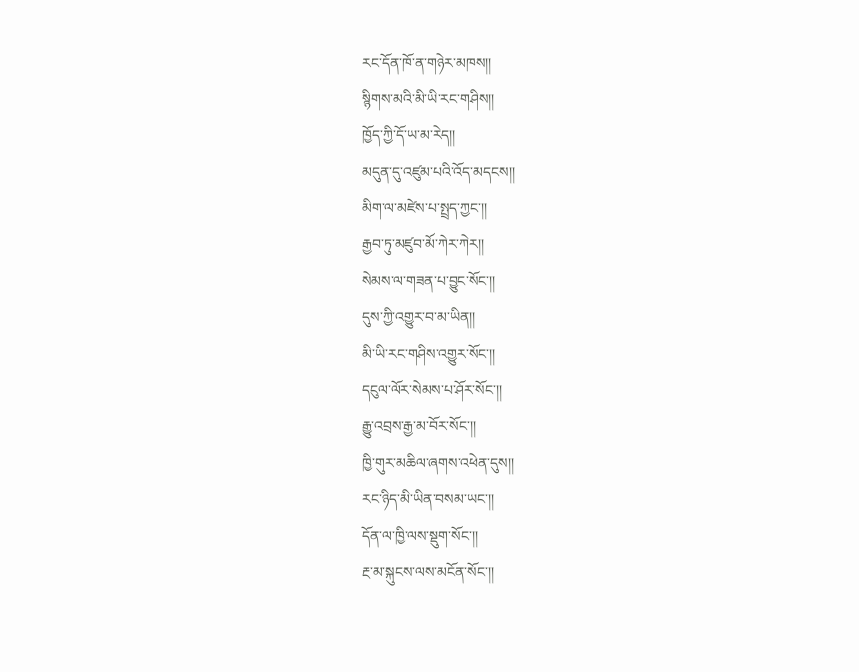རང་དོན་ཁོ་ན་གཉེར་མཁས།།
སྙིགས་མའི་མི་ཡི་རང་གཤིས།།
ཁྱོད་ཀྱི་དོ་ཡ་མ་རེད།།
མདུན་དུ་འཛུམ་པའི་འོད་མདངས།།
མིག་ལ་མཛེས་པ་སྤྲད་ཀྱང་།།
རྒྱབ་ཏུ་མཛུབ་མོ་ཀེར་ཀེར།།
སེམས་ལ་གཟན་པ་བྱུང་སོང་།།
དུས་ཀྱི་འགྱུར་བ་མ་ཡིན།།
མི་ཡི་རང་གཤིས་འགྱུར་སོང་།།
དངུལ་ལོར་སེམས་པ་ཤོར་སོང་།།
རྒྱུ་འབྲས་རྒྱ་མ་བོར་སོང་།།
ཁྱི་གུར་མཆིལ་ཞགས་འཕེན་དུས།།
རང་ཉིད་མི་ཡིན་བསམ་ཡང་།།
དོན་ལ་ཁྱི་ལས་སྡུག་སོང་།།
རྔ་མ་སྐུངས་ལས་མངོན་སོང་།།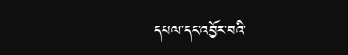དཔལ་དང་འབྱོར་བའི་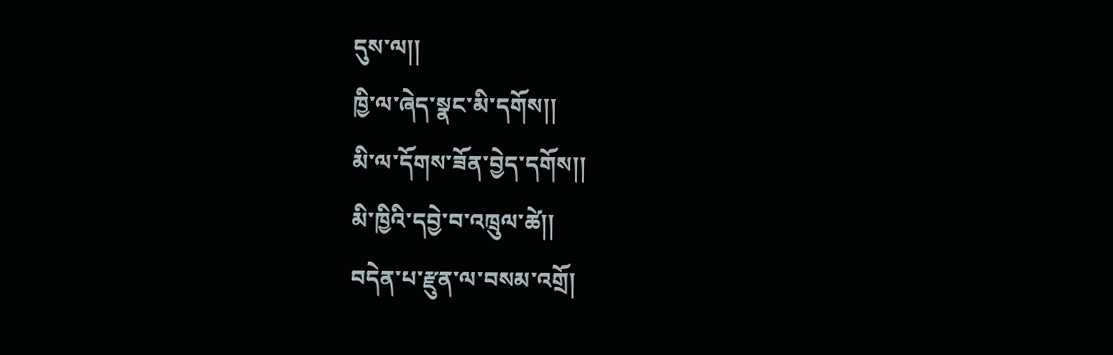དུས་ལ།།
ཁྱི་ལ་ཞེད་སྣང་མི་དགོས།།
མི་ལ་དོགས་ཟོན་བྱེད་དགོས།།
མི་ཁྱིའི་དབྱེ་བ་འཁྲུལ་ཚེ།།
བདེན་པ་རྫུན་ལ་བསམ་འགྲོ།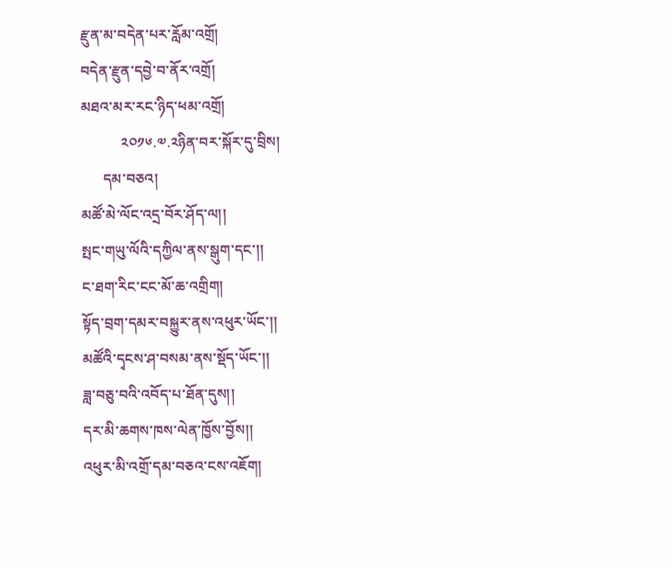རྫུན་མ་བདེན་པར་རློམ་འགྲོ།
བདེན་རྫུན་དབྱེ་བ་ནོར་འགྲོ།
མཐའ་མར་རང་ཉིད་ཕམ་འགྲོ།
           ༢༠༡༦.༧.༢ཉིན་བར་སྐོར་དུ་བྲིས།
      དམ་བཅའ།
མཚོ་མེ་ལོང་འདྲ་བོར་ཤོད་ལ།།
སྤང་གཡུ་ལོའི་དཀྱིལ་ནས་སྒུག་དང་།།
ང་ཐག་རིང་ངང་མོ་ཆ་འགྲིག།
སྟོད་བྲག་དམར་བསྐྱུར་ནས་འཕུར་ཡོང་།།
མཚོའི་དྭངས་ཤ་བསམ་ནས་སྡོད་ཡོང་།།
ཟླ་བཅུ་བའི་འབོད་པ་ཐོན་དུས།།
དར་མི་ཆགས་ཁས་ལེན་ཁྱོས་བྱོས།།
འཕུར་མི་འགྲོ་དམ་བཅའ་ངས་འཇོག།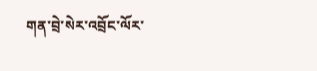གན་བྲེ་སེར་འབྲོང་ལོར་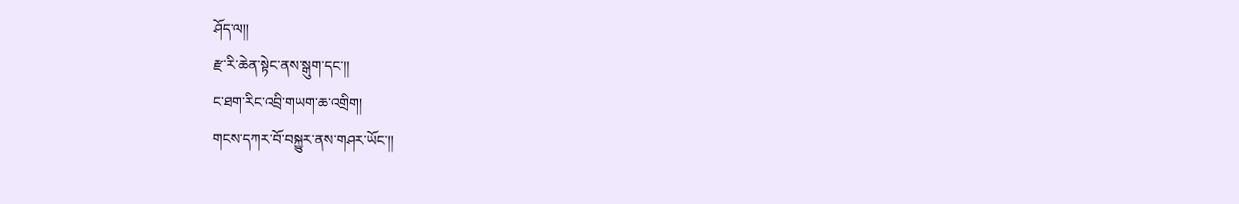ཤོད་ལ།།
རྫ་རི་ཆེན་སྟེང་ནས་སྒུག་དང་།།
ང་ཐག་རིང་འབྲི་གཡག་ཆ་འགྲིག།
གངས་དཀར་བོ་བསྐྱུར་ནས་གཤར་ཡོང་།།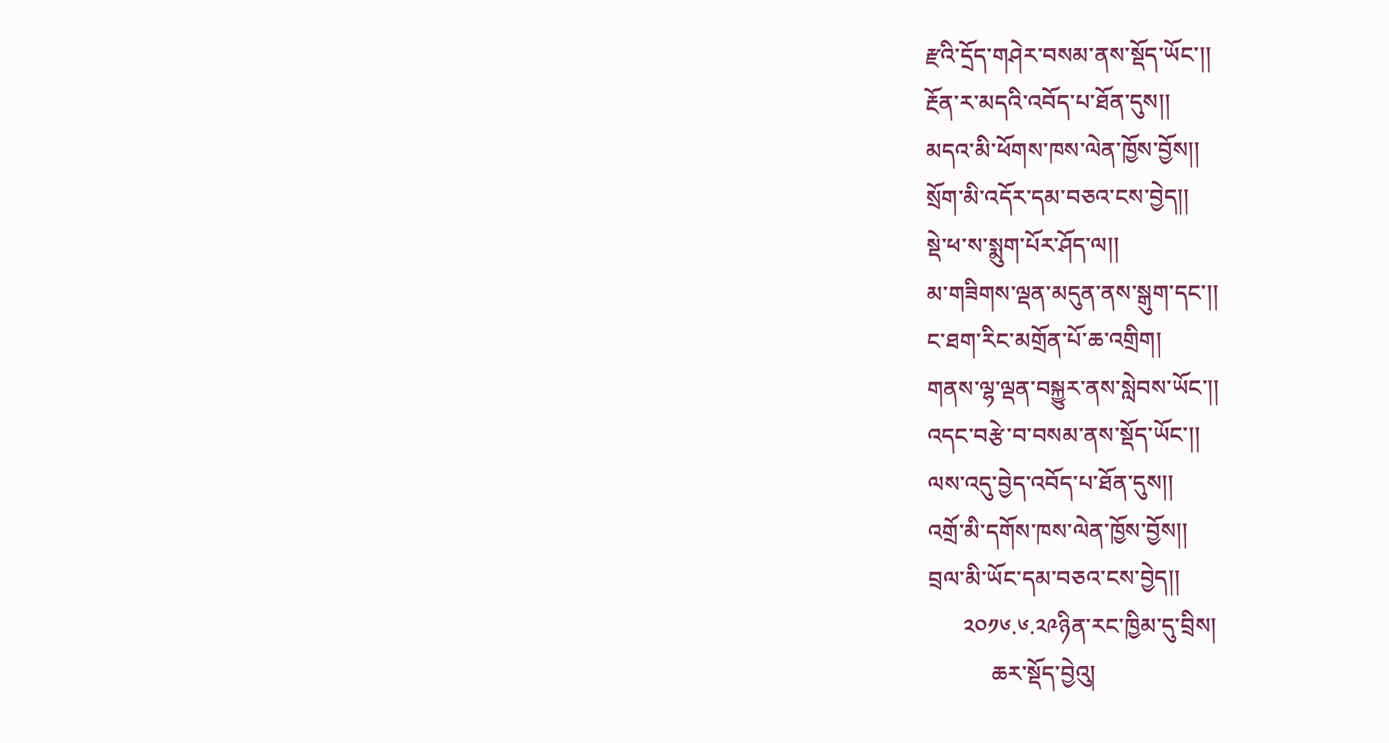རྫའི་དྲོད་གཤེར་བསམ་ནས་སྡོད་ཡོང་།།
རྔོན་ར་མདའི་འབོད་པ་ཐོན་དུས།།
མདའ་མི་ཕོགས་ཁས་ལེན་ཁྱོས་བྱོས།།
སྲོག་མི་འདོར་དམ་བཅའ་ངས་བྱེད།།
སྡེ་ཕ་ས་སྨུག་པོར་ཤོད་ལ།།
མ་གཟིགས་ལྡན་མདུན་ནས་སྒུག་དང་།།
ང་ཐག་རིང་མགྲོན་པོ་ཆ་འགྲིག།
གནས་ལྷ་ལྡན་བསྐྱུར་ནས་སླེབས་ཡོང་།།
འདང་བརྩེ་བ་བསམ་ནས་སྡོད་ཡོང་།།
ལས་འདུ་བྱེད་འབོད་པ་ཐོན་དུས།།
འགྲོ་མི་དགོས་ཁས་ལེན་ཁྱོས་བྱོས།།
བྲལ་མི་ཡོང་དམ་བཅའ་ངས་བྱེད།།
      ༢༠༡༦.༦.༢༩ཉིན་རང་ཁྱིམ་དུ་བྲིས།
           ཆར་སྡོད་བྱེའུ།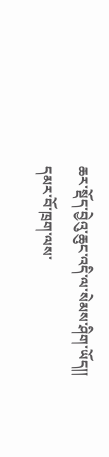ཆར་སྡོད་བྱེའུ་ཆུང་འདི་ལ་སེམས་ཤིག་ཡོད།།
དམར་བོ་ཁྲག་ལས་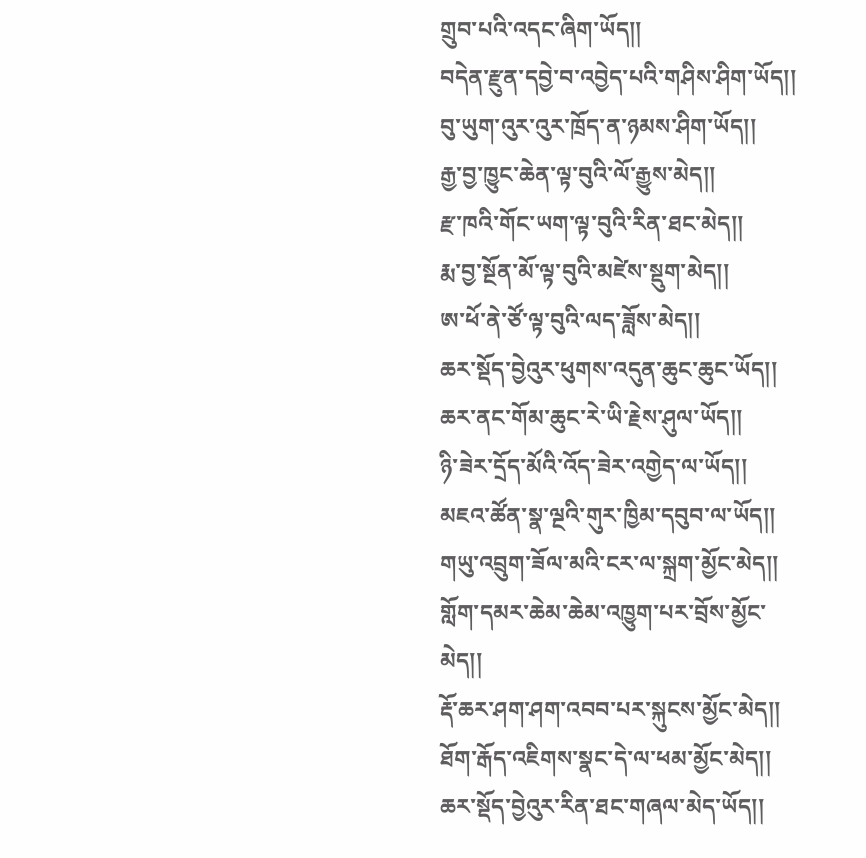གྲུབ་པའི་འདང་ཞིག་ཡོད།།
བདེན་རྫུན་དབྱེ་བ་འབྱེད་པའི་གཤིས་ཤིག་ཡོད།།
བུ་ཡུག་འུར་འུར་ཁྲོད་ན་ཉམས་ཤིག་ཡོད།།
རྒྱ་བྱ་ཁྱུང་ཆེན་ལྟ་བུའི་ལོ་རྒྱུས་མེད།།
རྫ་ཁའི་གོང་ཡག་ལྟ་བུའི་རིན་ཐང་མེད།།
རྨ་བྱ་སྔོན་མོ་ལྟ་བུའི་མཛེས་སྡུག་མེད།།
ཨ་ཕོ་ནེ་ཙོ་ལྟ་བུའི་ལད་ཟློས་མེད།།
ཆར་སྡོད་བྱེའུར་ཕུགས་འདུན་ཆུང་ཆུང་ཡོད།།
ཆར་ནང་གོམ་ཆུང་རེ་ཡི་རྗེས་ཤུལ་ཡོད།།
ཉི་ཟེར་དྲོད་མོའི་འོད་ཟེར་འགྱེད་ལ་ཡོད།།
མཇའ་ཚོན་སྣ་ལྔའི་གུར་ཁྱིམ་དབུབ་ལ་ཡོད།།
གཡུ་འབྲུག་ཟོལ་མའི་ངར་ལ་སྐྲག་མྱོང་མེད།།
གློག་དམར་ཆེམ་ཆེམ་འཁྱུག་པར་བྲོས་མྱོང་མེད།།
རྡོ་ཆར་ཤག་ཤག་འབབ་པར་སྐུངས་མྱོང་མེད།།
ཐོག་རྒོད་འཇིགས་སྣང་དེ་ལ་ཕམ་མྱོང་མེད།།
ཆར་སྡོད་བྱེའུར་རིན་ཐང་གཞལ་མེད་ཡོད།།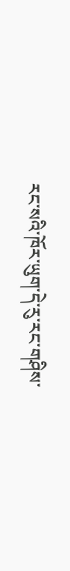རང་སའི་ཁོར་ཡུག་དེ་རུ་རང་གཤིས་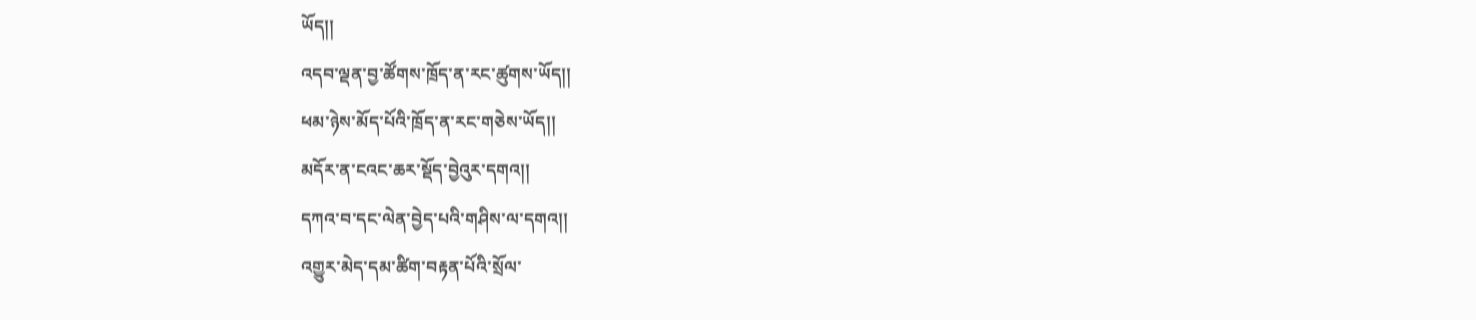ཡོད།།
འདབ་ལྡན་བྱ་ཚོགས་ཁྲོད་ན་རང་ཚུགས་ཡོད།།
ཕམ་ཉེས་མོད་པོའི་ཁྲོད་ན་རང་གཅེས་ཡོད།།
མདོར་ན་ངའང་ཆར་སྡོད་བྱེའུར་དགའ།།
དཀའ་བ་དང་ལེན་བྱེད་པའི་གཤིས་ལ་དགའ།།
འགྱུར་མེད་དམ་ཚིག་བརྟན་པོའི་སྲོལ་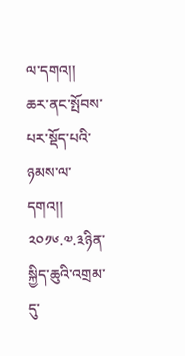ལ་དགའ།།
ཆར་ནང་སྤོབས་པར་སྡོད་པའི་ཉམས་ལ་དགའ།།
༢༠༡༦.༧.༣ཉིན་སྐྱིད་ཆུའི་འགྲམ་དུ་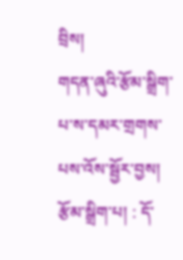བྲིས།
གདན་ཞུའི་རྩོམ་སྒྲིག་པ་ས་དམར་གྲགས་པས་འོས་སྦྱོར་བྱས།
རྩོམ་སྒྲིག་པ། : དོ་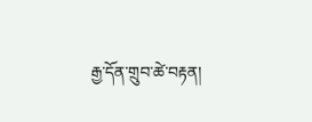རྒྱ་དོན་གྲུབ་ཚེ་བརྟན།